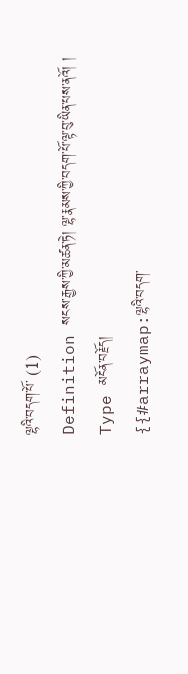ལྷའི་བདག་པོ་ (1)
Definition སངས་རྒྱས་ཀྱི་མཚན་ཏེ། ལྷ་རྣམས་ཀྱི་བདག་པོ་ལྟ་བུ་ཡིན་པས་ནའོ། །
Type མངོན་བརྗོད།
{{#arraymap:ལྷའི་བདག་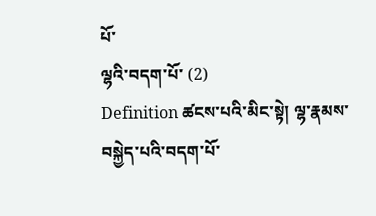པོ་
ལྷའི་བདག་པོ་ (2)
Definition ཚངས་པའི་མིང་སྟེ། ལྷ་རྣམས་བསྐྱེད་པའི་བདག་པོ་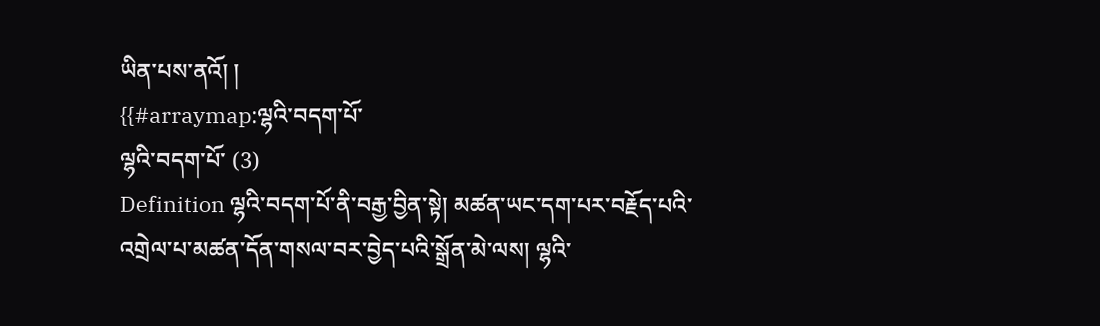ཡིན་པས་ནའོ། །
{{#arraymap:ལྷའི་བདག་པོ་
ལྷའི་བདག་པོ་ (3)
Definition ལྷའི་བདག་པོ་ནི་བརྒྱ་བྱིན་སྟེ། མཚན་ཡང་དག་པར་བརྗོད་པའི་འགྲེལ་པ་མཚན་དོན་གསལ་བར་བྱེད་པའི་སྒྲོན་མེ་ལས། ལྷའི་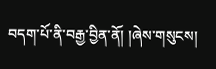བདག་པོ་ནི་བརྒྱ་བྱིན་ནོ། །ཞེས་གསུངས།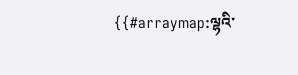{{#arraymap:ལྷའི་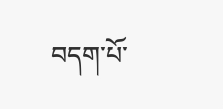བདག་པོ་